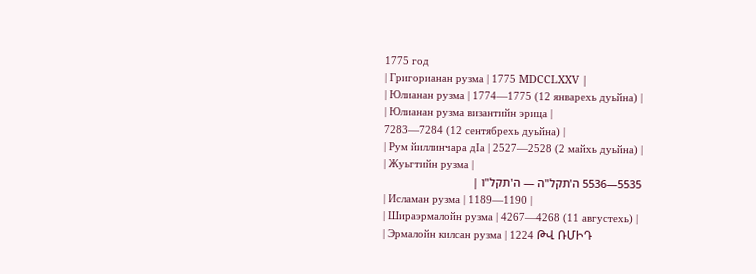1775 год
| Григорианан рузма | 1775 MDCCLXXV |
| Юлианан рузма | 1774—1775 (12 январехь дуьйна) |
| Юлианан рузма византийн эрица |
7283—7284 (12 сентябрехь дуьйна) |
| Рум йиллинчара дӀа | 2527—2528 (2 майхь дуьйна) |
| Жуьгтийн рузма |
5535—5536 ה'תקל"ה — ה'תקל"ו |
| Исламан рузма | 1189—1190 |
| Шираэрмалойн рузма | 4267—4268 (11 августехь) |
| Эрмалойн килсан рузма | 1224 ԹՎ ՌՄԻԴ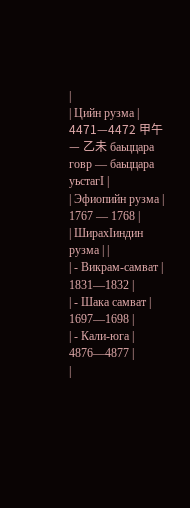|
| Цийн рузма | 4471—4472 甲午 — 乙未 баьццара говр — баьццара уьстагӀ |
| Эфиопийн рузма | 1767 — 1768 |
| ШирахӀиндин рузма | |
| - Викрам-самват | 1831—1832 |
| - Шака самват | 1697—1698 |
| - Кали-юга | 4876—4877 |
|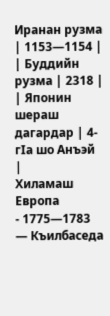Иранан рузма | 1153—1154 |
| Буддийн рузма | 2318 |
| Японин шераш дагардар | 4-гӀа шо Анъэй |
Хиламаш
Европа
- 1775—1783 — Къилбаседа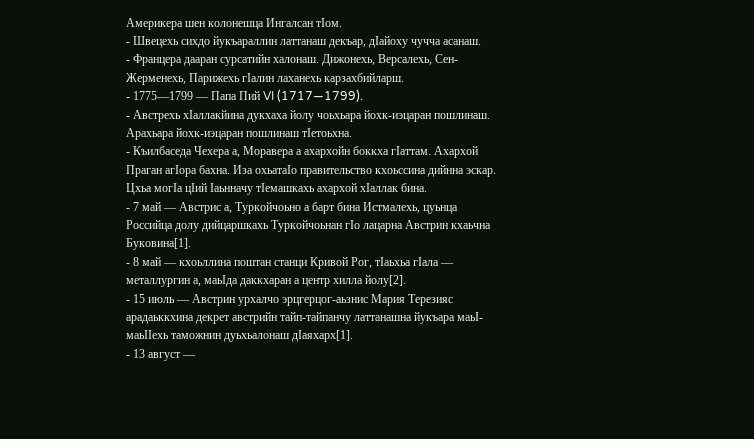Америкера шен колонешца Ингалсан тӀом.
- Швецехь сихдо йукъараллин латтанаш декъар, дӀайоху чучча асанаш.
- Францера дааран сурсатийн халонаш. Дижонехь, Версалехь, Сен-Жерменехь, Парижехь гӀалин лаханехь карзахбийларш.
- 1775—1799 — Папа Пий VI (1717—1799).
- Австрехь хӀаллакйина дукхаха йолу чоьхьара йохк-иэцаран пошлинаш. Арахьара йохк-иэцаран пошлинаш тӀетоьхна.
- Къилбаседа Чехера а, Моравера а ахархойн боккха гӀаттам. Ахархой Праган агӀора бахна. Иза охьатаӀо правительство кхоьссина дийнна эскар. Цхьа могӀа цӀий Ӏаьнначу тӀемашкахь ахархой хӀаллак бина.
- 7 май — Австрис а, Туркойчоьно а барт бина Истмалехь, цуьнца Российца долу дийцаршкахь Туркойчоьнан гӀо лацарна Австрин кхаьчна Буковина[1].
- 8 май — кхоьллина поштан станци Кривой Рог, тӀаьхьа гӀала — металлургин а, маьӀда даккхаран а центр хилла йолу[2].
- 15 июль — Австрин урхалчо эрцгерцог-аьзнис Мария Терезияс арадаьккхина декрет австрийн тайп-тайпанчу латтанашна йукъара маьӀ-маьӀӀехь таможнин дуьхьалонаш дӀаяхарх[1].
- 13 август —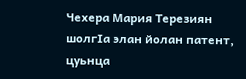Чехера Мария Терезиян шолгӀа элан йолан патент, цуьнца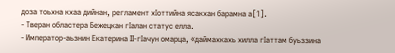доза тоьхна кхаа дийнан, регламент хӀоттийна ясакхан барамна а[1].
- Тверан областера Бежецкан гӀалан статус елла.
- Император-аьзнин Екатерина II-гӀачун омарца, «даймахкахь хилла гӀаттам буьззина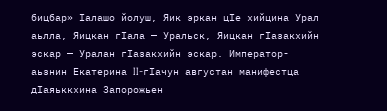бицбар» Ӏалашо йолуш, Яик эркан цӀе хийцина Урал аьлла, Яицкан гӀала — Уральск, Яицкан гӀазакхийн эскар — Уралан гӀазакхийн эскар. Император-аьзнин Екатерина II-гӀачун августан манифестца дӀаяьккхина Запорожьен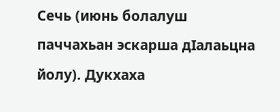Сечь (июнь болалуш паччахьан эскарша дӀалаьцна йолу). Дукхаха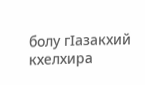болу гӀазакхий кхелхира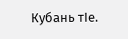Кубань тӀе.